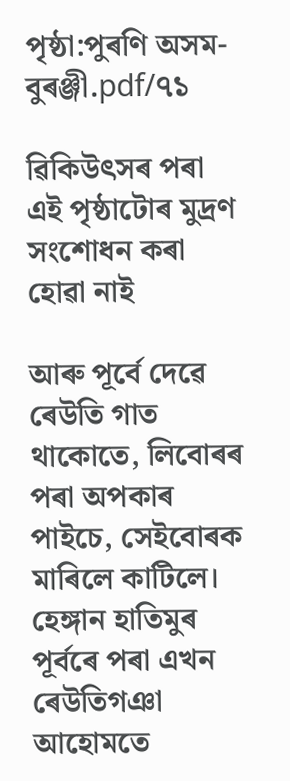পৃষ্ঠা:পুৰণি অসম-বুৰঞ্জী.pdf/৭১

ৱিকিউৎসৰ পৰা
এই পৃষ্ঠাটোৰ মুদ্ৰণ সংশোধন কৰা হোৱা নাই

আৰু পূৰ্বে দেৱে ৰেউতি গাত থাকোতে, লিবোৰৰ পৰা অপকাৰ পাইচে, সেইবোৰক মাৰিলে কাটিলে। হেঙ্গান হাতিমুৰ পূৰ্বৰে পৰা এখন ৰেউতিগঞা আহোমতে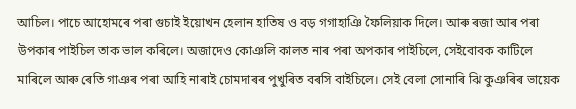আচিল। পাচে আহোমৰে পৰা গুচাই ইয়োখন হেলান হাতিষ ও বড় গগাহাঞি ফৈলিয়াক দিলে। আৰু ৰজা আৰ পৰা উপকাৰ পাইচিল তাক ভাল কৰিলে। অজাদেও কোঞলি কালত নাৰ পৰা অপকাৰ পাইচিলে, সেইবোবক কাটিলে মাৰিলে আৰু ৰেতি গাঞৰ পৰা আহি নাৰাই চোমদাৰৰ পুখুৰিত বৰসি বাইচিলে। সেই বেলা সোনাৰি ঝি কুঞৰিৰ ভায়েক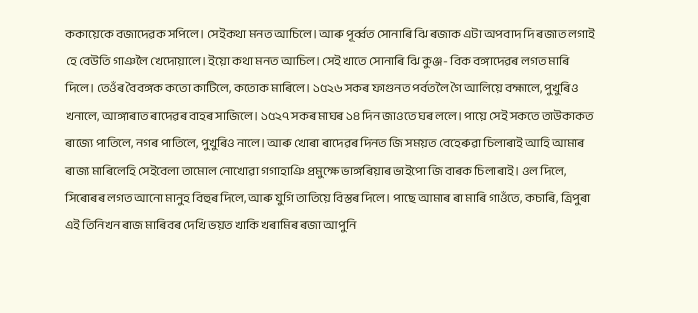ককায়েকে বজাদেৱক সপিলে। সেইকথা মনত আচিলে। আৰু পূৰ্ব্বত সোনাৰি ঝি ৰজাক এটা অপবাদ দি ৰজাত লগাই হে বেউতি গাঞলৈ খেদোয়ালে। ইয়ো কথা মনত আচিল। সেই খাতে সোনাৰি ঝি কুঞ্জ- বিক বঙ্গাদেৱৰ লগত মাৰি দিলে। তেওঁৰ বৈবঙ্গক কতো কাটিলে, কতোক মাৰিলে। ১৫২৬ সকৰ ফাগুনত পৰ্বতলৈ গৈ আলিয়ে বহ্মালে, পুখুৰিও খনালে, আঙ্গাৰাত ৰাদেৱৰ বাহৰ সাজিলে। ১৫২৭ সকৰ মাঘৰ ১৪ দিন জাওতে ঘৰ ললে। পায়ে সেই সকতে তাউকাকত ৰাজ্যে পাতিলে, নগৰ পাতিলে, পুখুৰিও নালে। আৰু খোৰা ৰাদেৱৰ দিনত জি সময়ত বেহেৰুৱা চিলাৰাই আহি আমাৰ ৰাজ্য মাৰিলেহি সেইবেলা তামোল নোখোৱা গগাহাঞি প্ৰমুক্ষে ভাঙ্গৰিয়াৰ ভাইপো জি বাৰক চিলাৰাই। ওল দিলে, সিৰোৰৰ লগত আনো মানুহ বিহুৰ দিলে, আৰু যুগি তাতিয়ে বিস্তৰ দিলে। পাছে আমাৰ ৰা মাৰি গাওঁতে, কচাৰি, ত্ৰিপুৰা এই তিনিখন ৰাজ মাৰিবৰ দেখি ভয়ত খাকি খৰামিৰ ৰজা আপুনি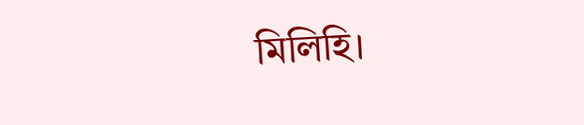মিলিহি।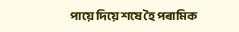পায়ে দিয়ে শষে হৈ পৰামিক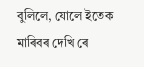বুলিলে, যোলে ইতেক মাৰিবৰ দেখি ৰে